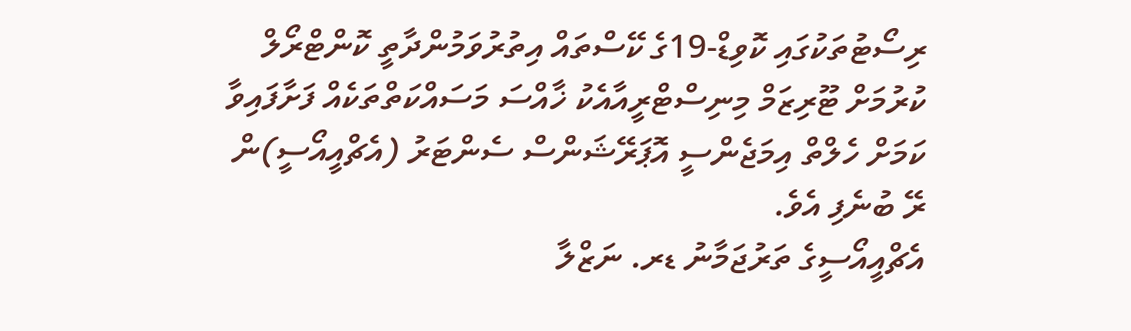ރިސޯޓުތަކުގައި ކޮވިޑް-19ގެ ކޭސްތައް އިތުރުވަމުންދާތީ ކޮންޓްރޯލް ކުރުމަށް ޓޫރިޒަމް މިނިސްޓްރީއާއެކު ޚާއްސަ މަސައްކަތްތަކެއް ފަށާފައިވާ ކަމަށް ހެލްތް އިމަޖެންސީ އޮޕަރޭޝަންސް ސެންޓަރު (އެޗްއީއޯސީ)ން ރޭ ބުނެފި އެވެ.
އެޗްއީއޯސީގެ ތަރުޖަމާނު ޑރ. ނަޒްލާ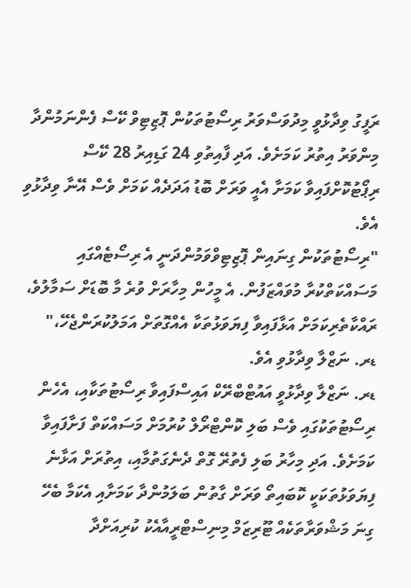ރަފީގު ވިދާޅުވީ މިދުވަސްވަރު ރިސޯޓުތަކުން ޕޮޒިޓިވް ކޭސް ފެންނަމުންދާ މިންވަރު އިތުރު ކަމަށެވެ. އަދި ފާއިތުވި 24 ގަޑިއިރު 28 ކޭސް ރިޕޯޓުކޮށްފައިވާ ކަމަށާ އެއީ ވަރަށް ބޮޑު އަދަދެއް ކަމަށް ވެސް އޭނާ ވިދާޅުވި އެވެ.
"ރިސޯޓުތަކުން ގިނައިން ޕޮޒިޓިވްވަމުންދަނީ އެ ރިސޯޓެއްގައި މަސައްކަތްކުރާ މުވައްޒަފުން. އެ މީހުން މިހާރަށް ވުރެ މާ ބޮޑަށް ސަމާލުވެ، ރައްކާތެރިކަމަށް އަޅާފައިވާ ފިޔަވަޅުތަކާ އެއްގޮތަށް އަމަލުކުރަންޖެހޭ،" ޑރ. ނަޒްލާ ވިދާޅުވި އެވެ.
ޑރ. ނަޒްލާ ވިދާޅުވީ އައުޓްބްރޭކް އައިސްފައިވާ ރިސޯޓުތަކާއި، އެހެން ރިސޯޓުތަކުގައި ވެސް ބަލި ކޮންޓްރޯލް ކުރުމަށް މަސައްކަތް ފަށާފައިވާ ކަމަށެވެ. އަދި މިހާރު ބަލި ފެތުރޭ ގޮތް ދެނެގަތުމާއި، އިތުރަށް އަޅާނެ ފިޔަވަޅުތަކަކީ ކޮބައިތޯ ވަރަށް ގާތުން ބަލަމުންދާ ކަމަށާއި އެކަމާ ބެހޭ ގިނަ މަޝްވަރާތަކެއް ޓޫރިޒަމް މިނިސްޓްރީއާއެކު ކުރިއަށްދާ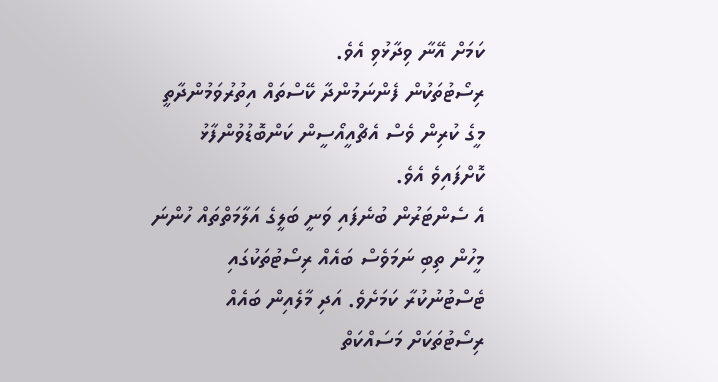ކަމަށް އޭނާ ވިދާޅުވި އެވެ.
ރިސޯޓުތަކުން ފެންނަމުންދާ ކޭސްތައް އިތުރުވަމުންދާތީ މީގެ ކުރިން ވެސް އެޗްއީއޯސީން ކަންބޮޑުވުންފާޅު ކޮށްފައިވެ އެވެ.
އެ ސެންޓަރުން ބުނެފައި ވަނީ ބަލީގެ އަލާމަތްތައް ހުންނަ މީހުން ތިބި ނަމަވެސް ބައެއް ރިސޯޓުތަކުގައި ޓެސްޓުނުކުރާ ކަމަށެވެ. އަދި މާލެއިން ބައެއް ރިސޯޓުތަކަށް މަސައްކަތް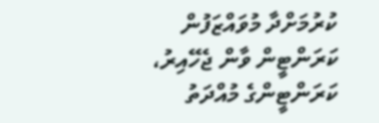ކުރުމަށްދާ މުވައްޒަފުން ކަރަންޓީން ވާން ޖެހޭއިރު، ކަރަންޓީންގެ މުއްދަތު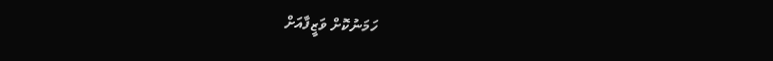ހަމަނުކޮށް ވަޒީފާއަށް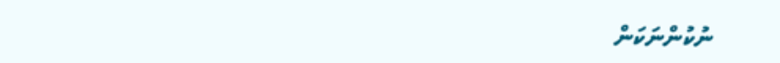ނުކުންނަކަން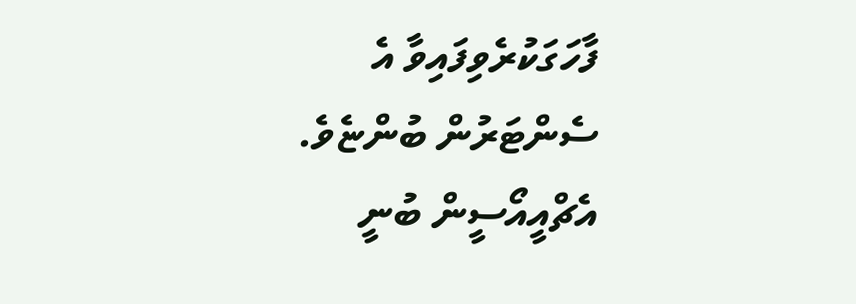ފާހަގަކުރެވިފައިވާ އެ ސެންޓަރުން ބުންޏެވެ.
އެޗްއީއޯސީން ބުނީ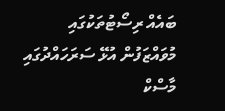ބައެއް ރިސޯޓުތަކުގައި މުވައްޒަފުން އުޅޭ ސަރަހައްދުގައި މާސްކް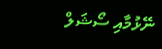ނޭޅުމާއި ސޯޝަލް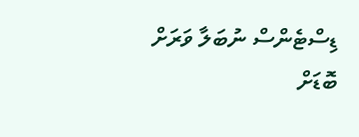ޑިސްޓެންސް ނުބަލާ ވަރަށް ބޮޑަށް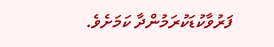ފަރުވާކުޑަކުރަމުންދާ ކަމަށެވެ.